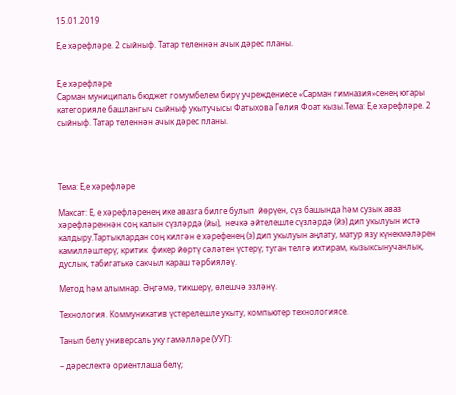15.01.2019

Е,е хәрефләре. 2 сыйныф. Татар теленнән ачык дәрес планы.


Е,е хәрефләре
Сарман муниципаль бюджет гомумбелем бирү учреждениесе «Сарман гимназия»сенең югары категорияле башлангыч сыйныф укытучысы Фатыхова Гөлия Фоат кызы.Тема: Е,е хәрефләре. 2 сыйныф. Татар теленнән ачык дәрес планы.




Тема: Е,е хәрефләре

Максат: Е, е хәрефләренең ике авазга билге булып  йөрүен, сүз башында һәм сузык аваз хәрефләреннән соң калын сүзләрдә (йы),  нечкә әйтелешле сүзләрдә (йэ) дип укылуын истә калдыру.Тартыклардан соң килгән е хәрефенең (э) дип укылуын аңлату, матур язу күнекмәләрен камилләштерү; критик  фикер йөртү сәләтен үстерү; туган телгә ихтирам, кызыксынучанлык, дуслык, табигатькә сакчыл караш тәрбияләү.

Метод һәм алымнар. Әңгәмә, тикшерү, өлешчә эзләнү.

Технология. Коммуникатив үстерелешле укыту, компьютер технологиясе.

Танып белү универсаль уку гамәлләре (УУГ):

– дәреслектә ориентлаша белү;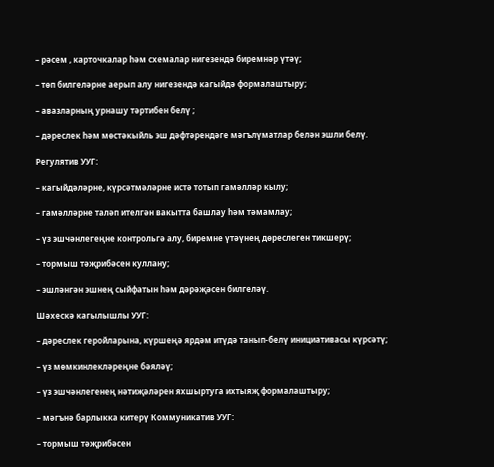– рәсем , карточкалар һәм схемалар нигезендә биремнәр үтәү;

– төп билгеләрне аерып алу нигезендә кагыйдә формалаштыру;

– авазларның урнашу тәртибен белү ;

– дәреслек һәм мөстәкыйль эш дәфтәрендәге мәгълүматлар белән эшли белү.

Регулятив УУГ:

– кагыйдәләрне, күрсәтмәләрне истә тотып гамәлләр кылу;

– гамәлләрне таләп ителгән вакытта башлау һәм тәмамлау;

– үз эшчәнлегеңне контрольгә алу, биремне үтәүнең дөреслеген тикшерү;

– тормыш тәҗрибәсен куллану;

– эшләнгән эшнең сыйфатын һәм дәрәҗәсен билгеләү.

Шәхескә кагылышлы УУГ:

– дәреслек геройларына, күршеңә ярдәм итүдә танып-белү инициативасы күрсәтү;

– үз мөмкинлекләреңне бәяләү;

– үз эшчәнлегенең нәтиҗәләрен яхшыртуга ихтыяҗ формалаштыру;

– мәгънә барлыкка китерү Коммуникатив УУГ:

– тормыш тәҗрибәсен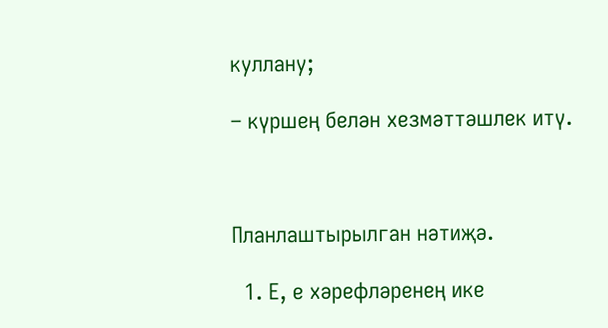куллану;

– күршең белән хезмәттәшлек итү.



Планлаштырылган нәтиҗә.

  1. Е, е хәрефләренең ике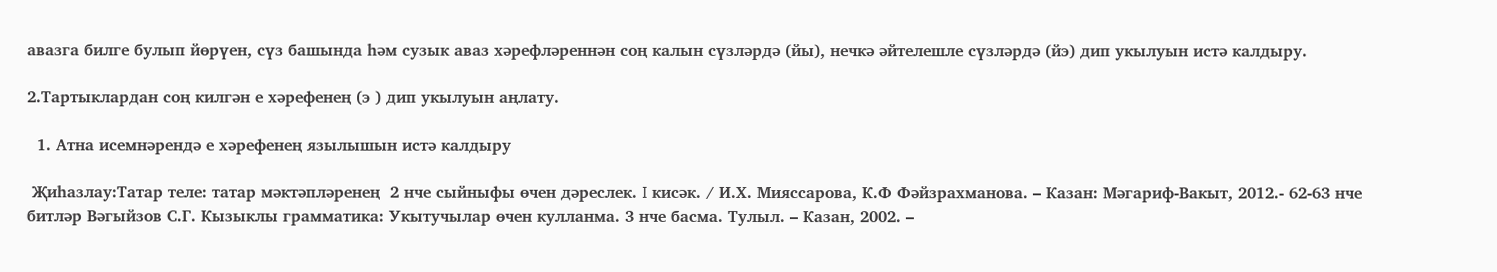авазга билге булып йөрүен, сүз башында һәм сузык аваз хәрефләреннән соң калын сүзләрдә (йы), нечкә әйтелешле сүзләрдә (йэ) дип укылуын истә калдыру.

2.Тартыклардан соң килгән е хәрефенең (э ) дип укылуын аңлату.

  1. Атна исемнәрендә е хәрефенең язылышын истә калдыру

 Җиһазлау:Татар теле: татар мәктәпләренең  2 нче сыйныфы өчен дәреслек. I кисәк. / И.Х. Мияссарова, К.Ф Фәйзрахманова. – Казан: Мәгариф-Вакыт, 2012.- 62-63 нче битләр Вәгыйзов С.Г. Кызыклы грамматика: Укытучылар өчен кулланма. 3 нче басма. Тулыл. – Казан, 2002. –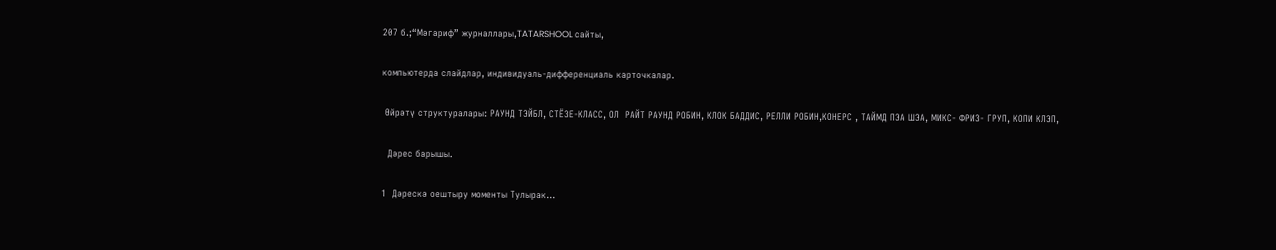207 б.;“Мәгариф” журналлары,TATARSHOOL сайты,

компьютерда слайдлар, индивидуаль-дифференциаль карточкалар.

 Өйрәтү структуралары: РАУНД ТЭЙБЛ, СТЁЗЕ-КЛАСС, ОЛ  РАЙТ РАУНД РОБИН, КЛОК БАДДИС, РЕЛЛИ РОБИН,КОНЕРС , ТАЙМД ПЭА ШЭА, МИКС- ФРИЗ- ГРУП, КОПИ КЛЭП,

  Дәрес барышы.

1  Дәрескә оештыру моменты Тулырак…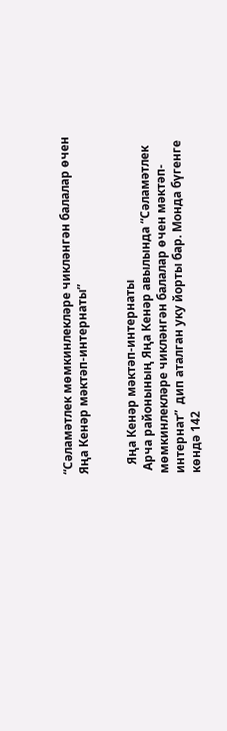“Сәламәтлек мөмкинлекләре чикләнгән балалар өчен Яңа Кенәр мәктәп-интернаты”


   Яңа Кенәр мәктәп-интернаты
 Арча районының Яңа Кенәр авылында “Сәламәтлек мөмкинлекләре чикләнгән балалар өчен мәктәп-интернат”  дип аталган уку йорты бар. Монда бүгенге көндә 142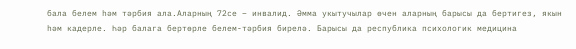бала белем һәм тәрбия ала.Аларның 72се – инвалид. Әмма укытучылар өчен аларның барысы да бертигез, якын һәм кадерле. Һәр балага бертөрле белем-тәрбия бирелә. Барысы да республика психологик медицина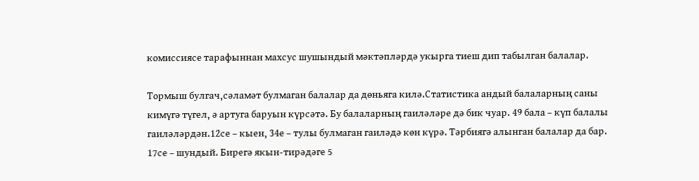комиссиясе тарафыннан махсус шушындый мәктәпләрдә укырга тиеш дип табылган балалар.

Тормыш булгач,сәламәт булмаган балалар да дөньяга килә.Статистика андый балаларның саны кимүгә түгел, ә артуга баруын күрсәтә. Бу балаларның гаиләләре дә бик чуар. 49 бала – күп балалы гаиләләрдән.12се – кыен, 34е – тулы булмаган гаиләдә көн күрә. Тәрбиягә алынган балалар да бар. 17се – шундый. Бирегә якын-тирәдәге 5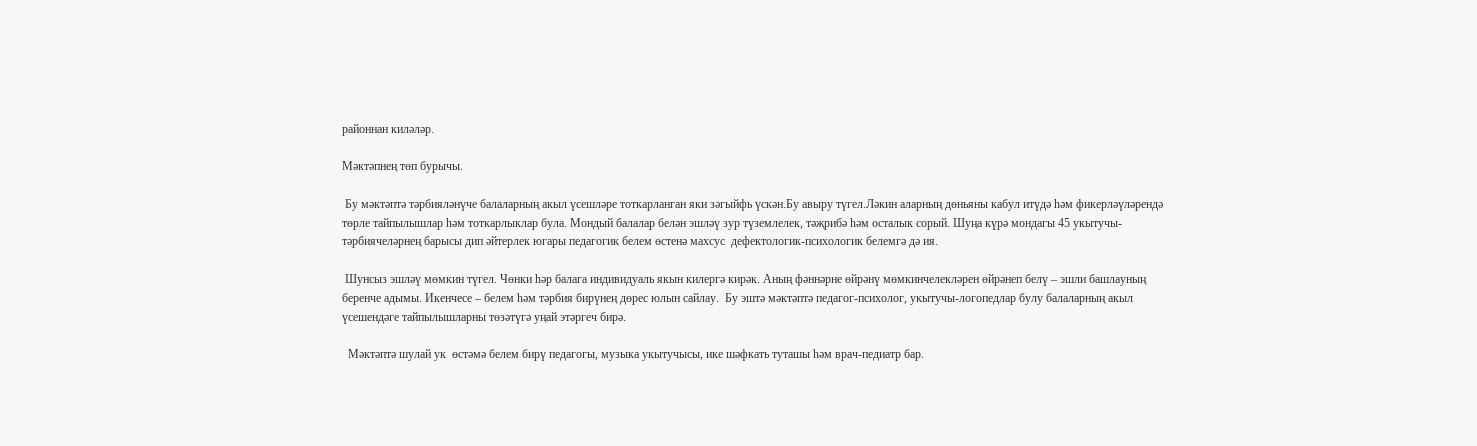районнан киләләр.

Мәктәпнең төп бурычы.

 Бу мәктәптә тәрбияләнүче балаларның акыл үсешләре тоткарланган яки зәгыйфь үскән.Бу авыру түгел.Ләкин аларның дөньяны кабул итүдә һәм фикерләүләрендә төрле тайпылышлар һәм тоткарлыклар була. Мондый балалар белән эшләү зур түземлелек, тәҗрибә һәм осталык сорый. Шуңа күрә мондагы 45 укытучы-тәрбиячеләрнең барысы дип әйтерлек югары педагогик белем өстенә махсус  дефектологик-психологик белемгә дә ия.

 Шунсыз эшләү мөмкин түгел. Чөнки һәр балага индивидуаль якын килергә кирәк. Аның фәннәрне өйрәнү мөмкинчелекләрен өйрәнеп белү – эшли башлауның беренче адымы. Икенчесе – белем һәм тәрбия бирүнең дөрес юлын сайлау.  Бу эштә мәктәптә педагог-психолог, укытучы-логопедлар булу балаларның акыл үсешендәге тайпылышларны төзәтүгә уңай этәргеч бирә.

  Мәктәптә шулай ук  өстәмә белем бирү педагогы, музыка укытучысы, ике шәфкать туташы һәм врач-педиатр бар.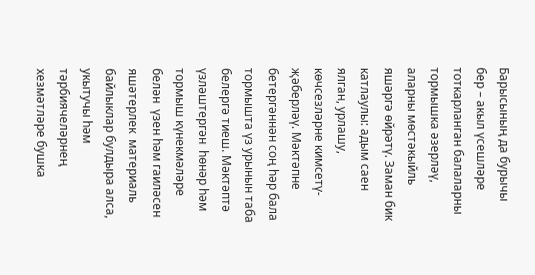Барысының да бурычы бер – акыл үсешләре тоткарланган балаларны тормышка әзерләү, аларны мөстәкыйль яшәргә өйрәтү. Заман бик катлаулы: адым саен ялган, урлашу, көчсезләрне кимсетү-җәберләү. Мәктәпне бетергәннән соң һәр бала тормышта үз урынын таба белергә тиеш. Мәктәптә үзләштергән  һөнәр һәм тормыш күнекмәләре  белән  үзен һәм гаиләсен яшәтерлек  материаль байлыклар булдыра алса, укытучы һәм тәрбиячеләрнең хезмәтләре бушка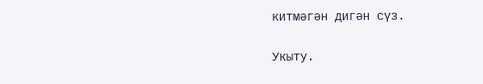китмәгән дигән сүз.

Укыту.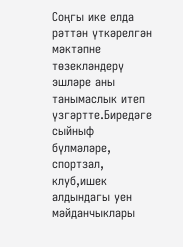Соңгы ике елда рәттән үткәрелгән мәктәпне төзекләндерү эшләре аны танымаслык итеп үзгәртте.Биредәге сыйныф бүлмәләре, спортзал, клуб,ишек алдындагы уен мәйданчыклары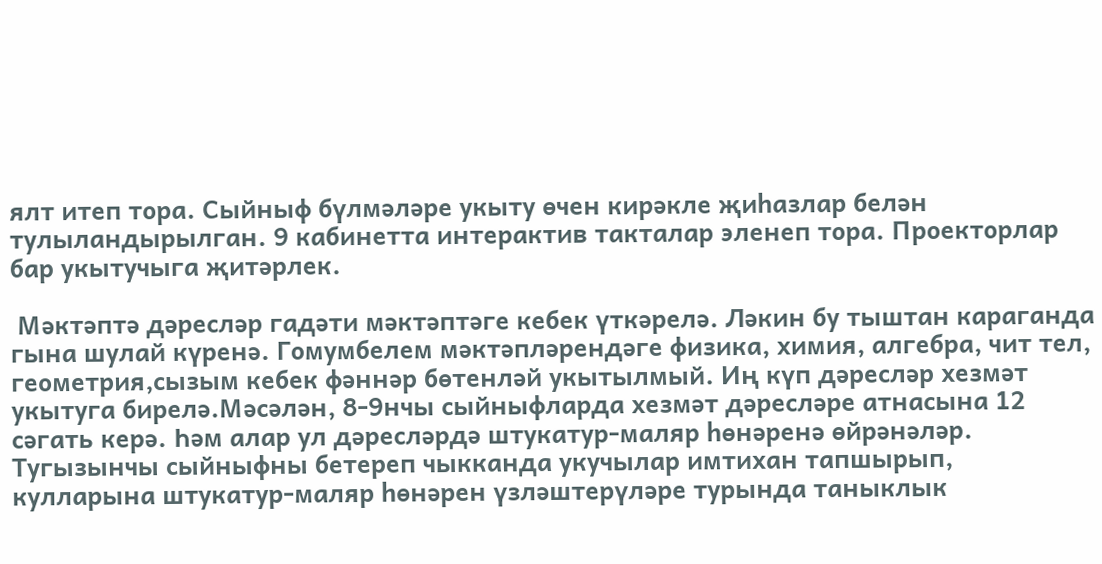ялт итеп тора. Сыйныф бүлмәләре укыту өчен кирәкле җиһазлар белән тулыландырылган. 9 кабинетта интерактив такталар эленеп тора. Проекторлар бар укытучыга җитәрлек.

 Мәктәптә дәресләр гадәти мәктәптәге кебек үткәрелә. Ләкин бу тыштан караганда гына шулай күренә. Гомумбелем мәктәпләрендәге физика, химия, алгебра, чит тел,  геометрия,сызым кебек фәннәр бөтенләй укытылмый. Иң күп дәресләр хезмәт укытуга бирелә.Мәсәлән, 8-9нчы сыйныфларда хезмәт дәресләре атнасына 12 сәгать керә. Һәм алар ул дәресләрдә штукатур-маляр һөнәренә өйрәнәләр. Тугызынчы сыйныфны бетереп чыкканда укучылар имтихан тапшырып, кулларына штукатур-маляр һөнәрен үзләштерүләре турында таныклык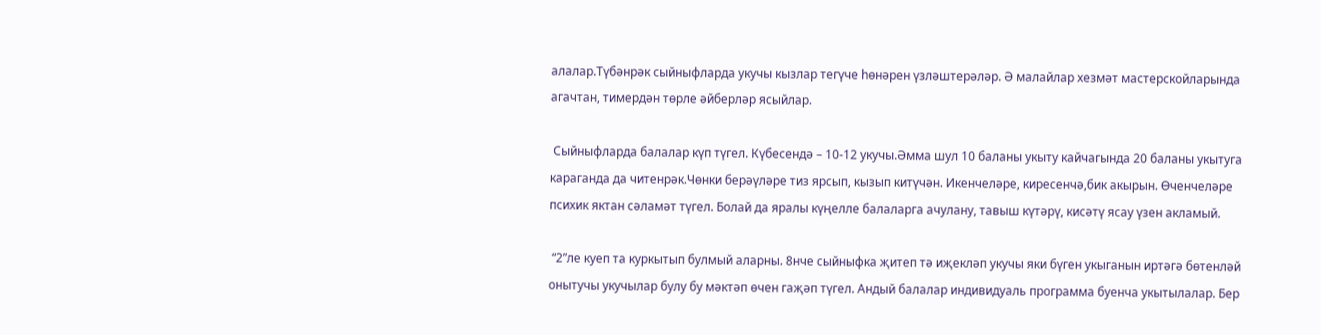алалар.Түбәнрәк сыйныфларда укучы кызлар тегүче һөнәрен үзләштерәләр. Ә малайлар хезмәт мастерскойларында агачтан, тимердән төрле әйберләр ясыйлар.

 Сыйныфларда балалар күп түгел. Күбесендә – 10-12 укучы.Әмма шул 10 баланы укыту кайчагында 20 баланы укытуга караганда да читенрәк.Чөнки берәүләре тиз ярсып, кызып китүчән. Икенчеләре, киресенчә,бик акырын. Өченчеләре психик яктан сәламәт түгел. Болай да яралы күңелле балаларга ачулану, тавыш күтәрү, кисәтү ясау үзен акламый.

 “2”ле куеп та куркытып булмый аларны. 8нче сыйныфка җитеп тә иҗекләп укучы яки бүген укыганын иртәгә бөтенләй онытучы укучылар булу бу мәктәп өчен гаҗәп түгел. Андый балалар индивидуаль программа буенча укытылалар. Бер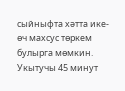сыйныфта хәтта ике-өч махсус төркем булырга мөмкин. Укытучы 45 минут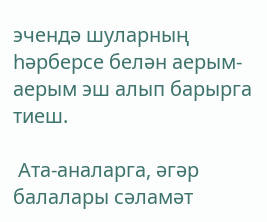эчендә шуларның һәрберсе белән аерым-аерым эш алып барырга тиеш.

 Ата-аналарга, әгәр балалары сәламәт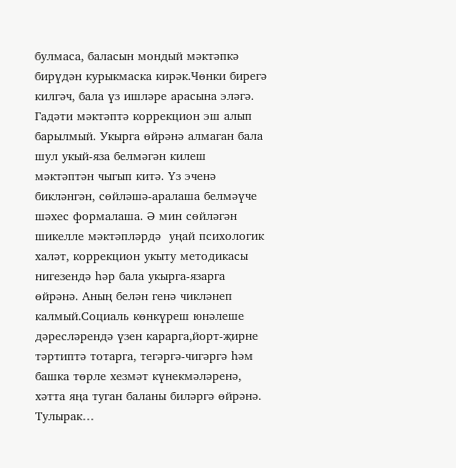булмаса, баласын мондый мәктәпкә бирүдән курыкмаска кирәк.Чөнки бирегә килгәч, бала үз ишләре арасына эләгә. Гадәти мәктәптә коррекцион эш алып барылмый. Укырга өйрәнә алмаган бала шул укый-яза белмәгән килеш мәктәптән чыгып китә. Үз эченә бикләнгән, сөйләшә-аралаша белмәүче шәхес формалаша. Ә мин сөйләгән шикелле мәктәпләрдә  уңай психологик халәт, коррекцион укыту методикасы нигезендә һәр бала укырга-язарга өйрәнә. Аның белән генә чикләнеп калмый.Социаль көнкүреш юнәлеше дәресләрендә үзен карарга,йорт-җирне тәртиптә тотарга, тегәргә-чигәргә һәм башка төрле хезмәт күнекмәләренә, хәтта яңа туган баланы биләргә өйрәнә. Тулырак…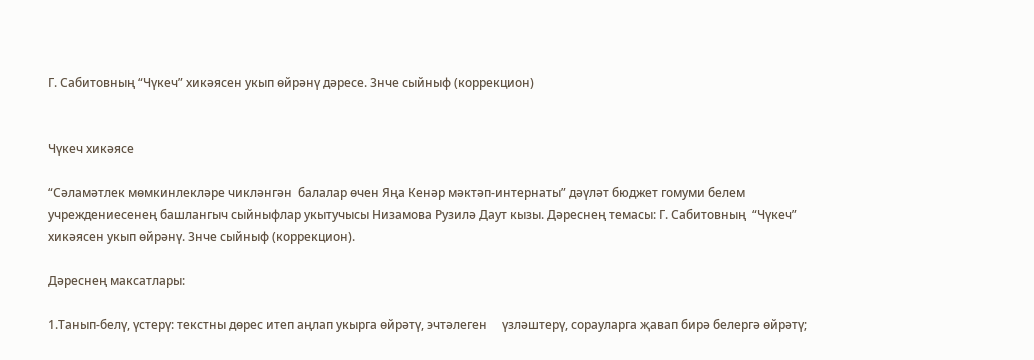Г. Сабитовның “Чүкеч” хикәясен укып өйрәнү дәресе. 3нче сыйныф (коррекцион)


Чүкеч хикәясе

“Сәламәтлек мөмкинлекләре чикләнгән  балалар өчен Яңа Кенәр мәктәп-интернаты” дәүләт бюджет гомуми белем учреждениесенең башлангыч сыйныфлар укытучысы Низамова Рузилә Даут кызы. Дәреснең темасы: Г. Сабитовның  “Чүкеч” хикәясен укып өйрәнү. 3нче сыйныф (коррекцион).

Дәреснең максатлары:

1.Танып-белү, үстерү: текстны дөрес итеп аңлап укырга өйрәтү, эчтәлеген     үзләштерү, сорауларга җавап бирә белергә өйрәтү;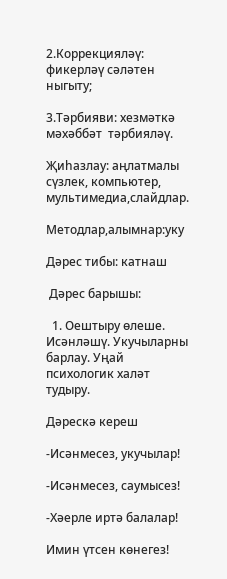2.Коррекцияләү: фикерләү сәләтен ныгыту;

3.Тәрбияви: хезмәткә мәхәббәт  тәрбияләү.

Җиһазлау: аңлатмалы сүзлек, компьютер, мультимедиа,слайдлар.

Методлар,алымнар:уку

Дәрес тибы: катнаш

 Дәрес барышы:

  1. Оештыру өлеше. Исәнләшү. Укучыларны барлау. Уңай психологик халәт тудыру.

Дәрескә кереш

-Исәнмесез, укучылар!

-Исәнмесез, саумысез!

-Хәерле иртә балалар!

Имин үтсен көнегез!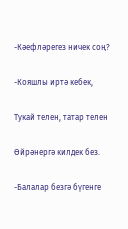-Кәефләрегез ничек соң?

-Кояшлы иртә кебек,

Тукай телен, татар телен

Өйрәнергә килдек без.

-Балалар безгә бүгенге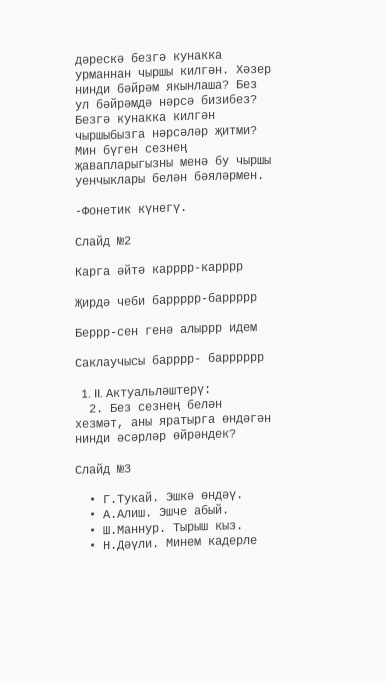дәрескә безгә кунакка урманнан чыршы килгән. Хәзер нинди бәйрәм якынлаша? Без ул бәйрәмдә нәрсә бизибез? Безгә кунакка килгән чыршыбызга нәрсәләр җитми? Мин бүген сезнең җавапларыгызны менә бу чыршы уенчыклары белән бәяләрмен.

-Фонетик күнегү.

Слайд №2

Карга әйтә карррр-карррр

Җирдә чеби баррррр-баррррр

Беррр-сен генә алыррр идем

Саклаучысы барррр- барррррр

  1. II. Актуальләштерү:
  2. Без сезнең белән хезмәт, аны яратырга өндәгән нинди әсәрләр өйрәндек?

Слайд №3

  • Г.Тукай. Эшкә өндәү.
  • А.Алиш. Эшче абый.
  • Ш.Маннур. Тырыш кыз.
  • Н.Дәүли. Минем кадерле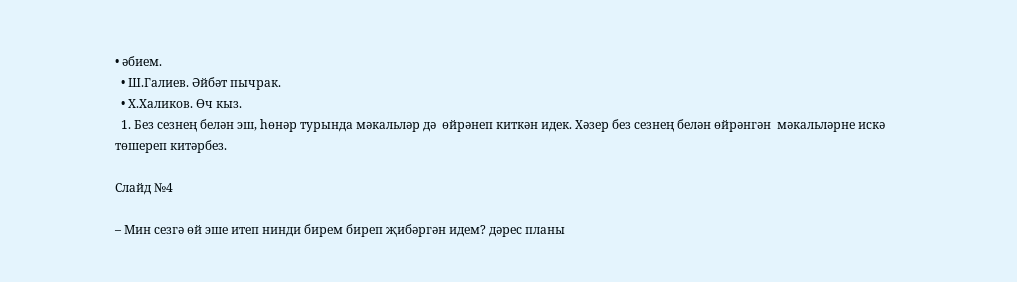• әбием.
  • Ш.Галиев. Әйбәт пычрак.
  • Х.Халиков. Өч кыз.
  1. Без сезнең белән эш, һөнәр турында мәкальләр дә  өйрәнеп киткән идек. Хәзер без сезнең белән өйрәнгән  мәкальләрне искә төшереп китәрбез.

Слайд №4

– Мин сезгә өй эше итеп нинди бирем биреп җибәргән идем? дәрес планы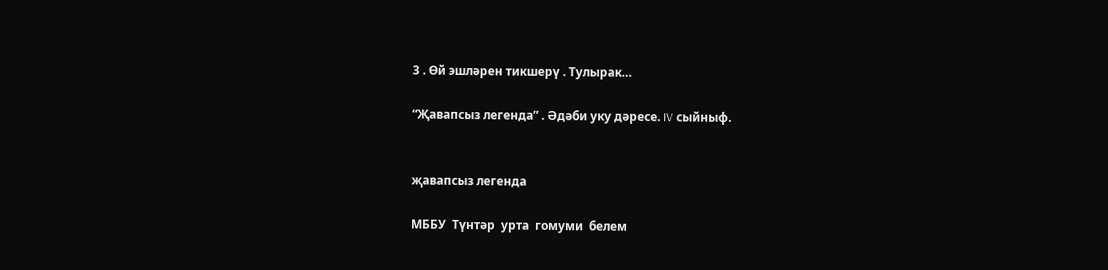3 . Өй эшләрен тикшерү . Тулырак…

“Җавапсыз легенда” . Әдәби уку дәресе. IV сыйныф.


җавапсыз легенда

МББУ  Түнтәр  урта  гомуми  белем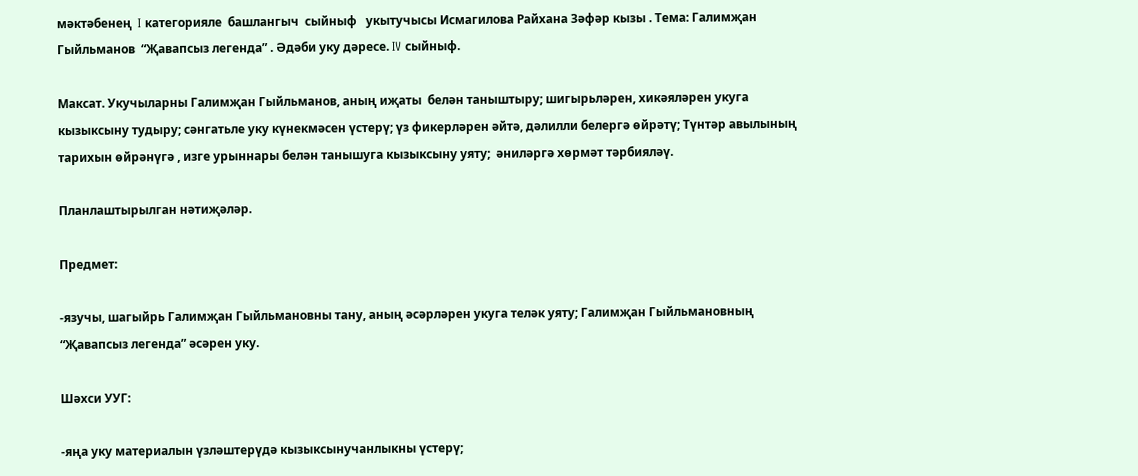мәктәбенең  I категорияле  башлангыч  сыйныф   укытучысы Исмагилова Райхана Зәфәр кызы . Тема: Галимҗан Гыйльманов  “Җавапсыз легенда” . Әдәби уку дәресе. IV сыйныф.

Максат. Укучыларны Галимҗан Гыйльманов, аның иҗаты  белән таныштыру; шигырьләрен, хикәяләрен укуга кызыксыну тудыру; сәнгатьле уку күнекмәсен үстерү; үз фикерләрен әйтә, дәлилли белергә өйрәтү; Түнтәр авылының тарихын өйрәнүгә , изге урыннары белән танышуга кызыксыну уяту;  әниләргә хөрмәт тәрбияләү.

Планлаштырылган нәтиҗәләр.

Предмет:

-язучы, шагыйрь Галимҗан Гыйльмановны тану, аның әсәрләрен укуга теләк уяту; Галимҗан Гыйльмановның “Җавапсыз легенда” әсәрен уку.

Шәхси УУГ:

-яңа уку материалын үзләштерүдә кызыксынучанлыкны үстерү;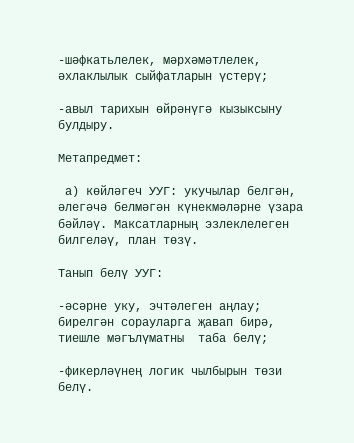-шәфкатьлелек, мәрхәмәтлелек, әхлаклылык сыйфатларын үстерү;

-авыл тарихын өйрәнүгә кызыксыну булдыру.

Метапредмет:

 а) көйләгеч УУГ: укучылар белгән, әлегәчә белмәгән күнекмәләрне үзара бәйләү. Максатларның эзлеклелеген билгеләү, план төзү.

Танып белү УУГ:

-әсәрне уку, эчтәлеген аңлау; бирелгән сорауларга җавап бирә, тиешле мәгълүматны  таба белү;

-фикерләүнең логик чылбырын төзи белү.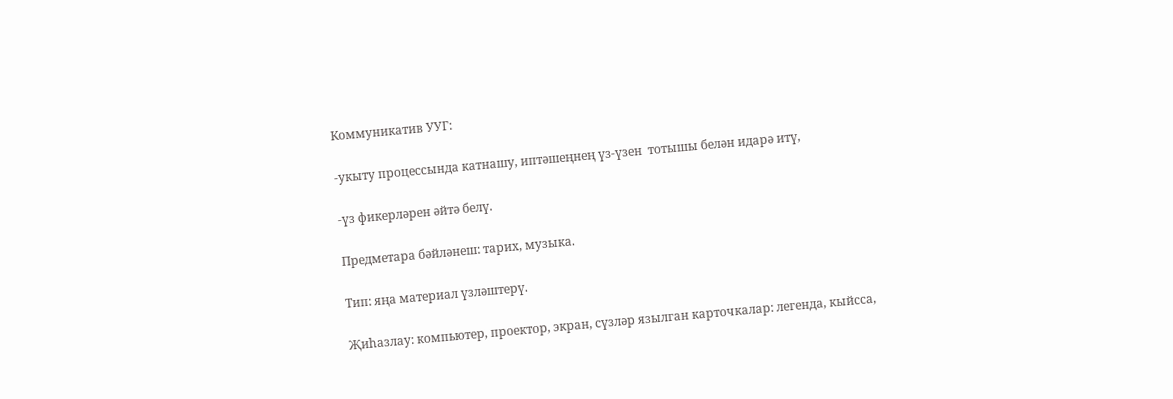Коммуникатив УУГ:

-укыту процессында катнашу, иптәшеңнең үз-үзен  тотышы белән идарә итү,

-үз фикерләрен әйтә белү.

Предметара бәйләнеш: тарих, музыка.

Тип: яңа материал үзләштерү.

Җиһазлау: компьютер, проектор, экран, сүзләр язылган карточкалар: легенда, кыйсса,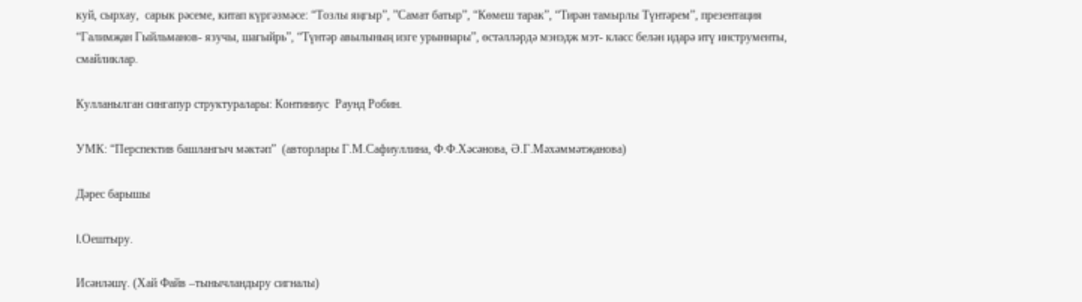куй, сырхау,  сарык рәсеме, китап күргәзмәсе: “Тозлы яңгыр”, ”Самат батыр”, “Көмеш тарак”, “Тирән тамырлы Түнтәрем”, презентация  “Галимҗан Гыйльманов- язучы, шагыйрь”, “Түнтәр авылының изге урыннары”, өстәлләрдә мэнэдж мэт- класс белән идарә итү инструменты, смайликлар.

Кулланылган сингапур структуралары: Континиус  Раунд Робин.

УМК: “Перспектив башлангыч мәктәп”  (авторлары Г.М.Сафиуллина, Ф.Ф.Хәсәнова, Ә.Г.Мәхәммәтҗанова)

Дәрес барышы

l.Оештыру.

Исәнләшү. (Хай Файв –тынычландыру сигналы)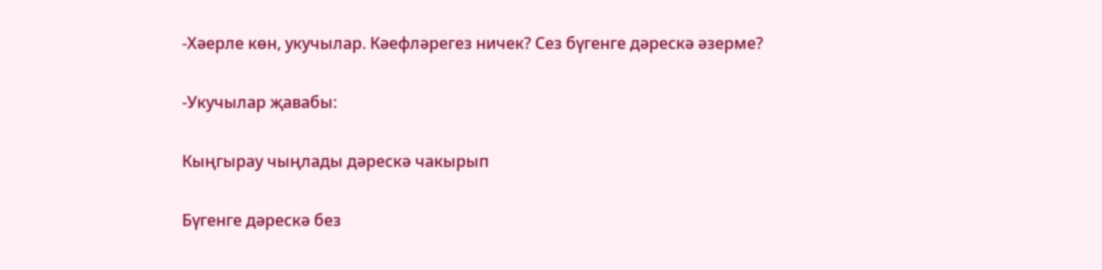-Хәерле көн, укучылар. Кәефләрегез ничек? Сез бүгенге дәрескә әзерме?

-Укучылар җавабы:

Кыңгырау чыңлады дәрескә чакырып

Бүгенге дәрескә без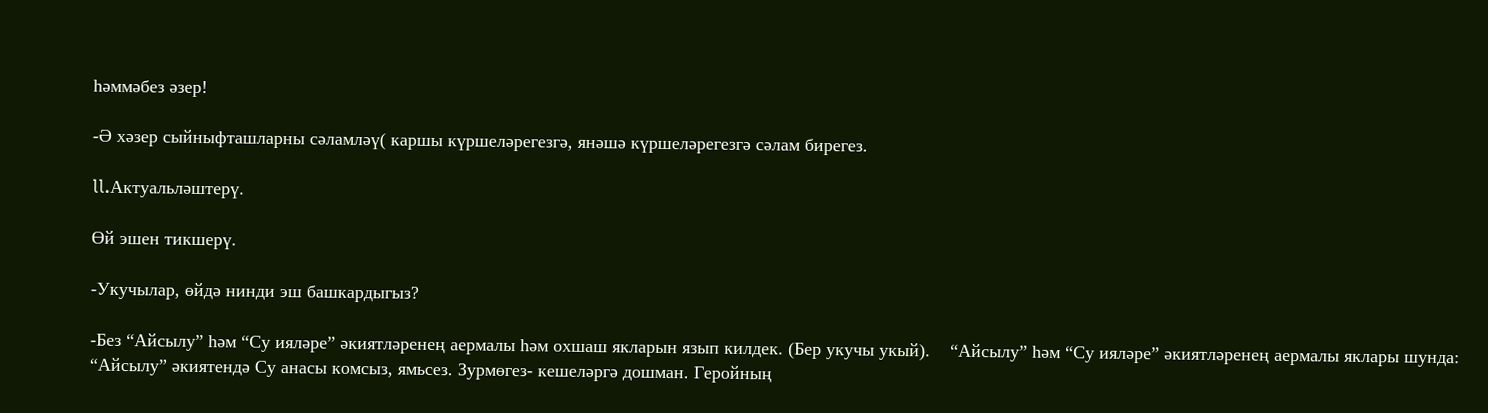һәммәбез әзер!

-Ә хәзер сыйныфташларны сәламләү( каршы күршеләрегезгә, янәшә күршеләрегезгә сәлам бирегез.

ll.Актуальләштерү.

Өй эшен тикшерү.

-Укучылар, өйдә нинди эш башкардыгыз?

-Без “Айсылу” һәм “Су ияләре” әкиятләренең аермалы һәм охшаш якларын язып килдек. (Бер укучы укый).    “Айсылу” һәм “Су ияләре” әкиятләренең аермалы яклары шунда:  “Айсылу” әкиятендә Су анасы комсыз, ямьсез. Зурмөгез- кешеләргә дошман. Геройның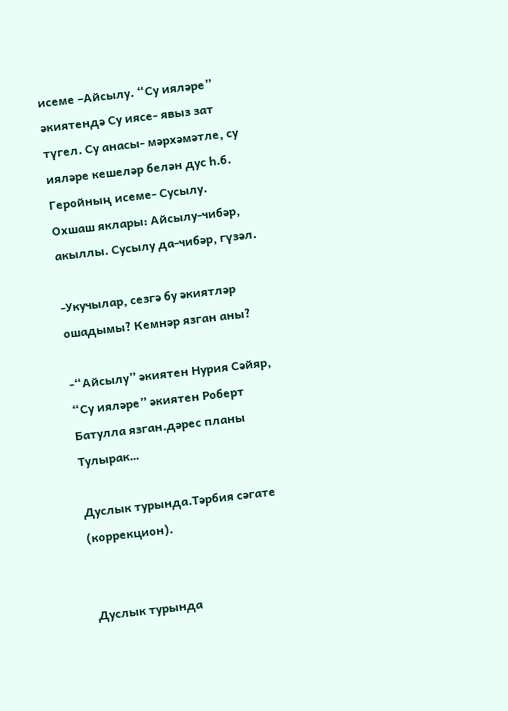исеме –Айсылу. “Су ияләре” әкиятендә Су иясе- явыз зат түгел. Су анасы- мәрхәмәтле, су ияләре кешеләр белән дус һ.б. Геройның исеме- Сусылу. Охшаш яклары: Айсылу-чибәр, акыллы. Сусылу да-чибәр, гүзәл.

-Укучылар, сезгә бу әкиятләр ошадымы? Кемнәр язган аны?

-“Айсылу” әкиятен Нурия Сәйяр, “Су ияләре” әкиятен Роберт Батулла язган.дәрес планы Тулырак…

Дуслык турында.Тәрбия сәгате (коррекцион).


 Дуслык турында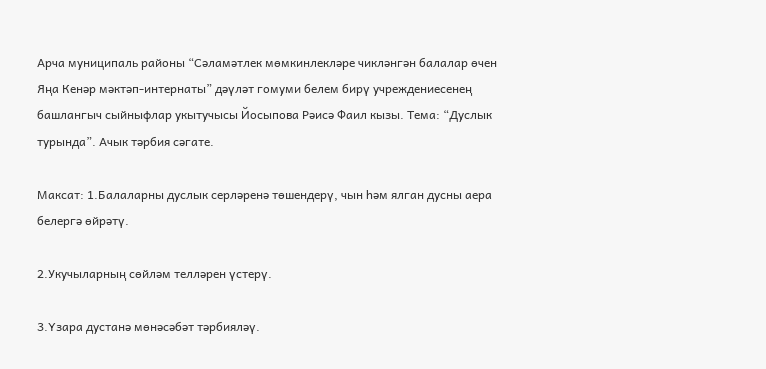Арча муниципаль районы “Сәламәтлек мөмкинлекләре чикләнгән балалар өчен Яңа Кенәр мәктәп-интернаты” дәүләт гомуми белем бирү учреждениесенең башлангыч сыйныфлар укытучысы Йосыпова Рәисә Фаил кызы. Тема: “Дуслык турында”. Ачык тәрбия сәгате.

Максат: 1.Балаларны дуслык серләренә төшендерү, чын һәм ялган дусны аера белергә өйрәтү.

2.Укучыларның сөйләм телләрен үстерү.

3.Үзара дустанә мөнәсәбәт тәрбияләү.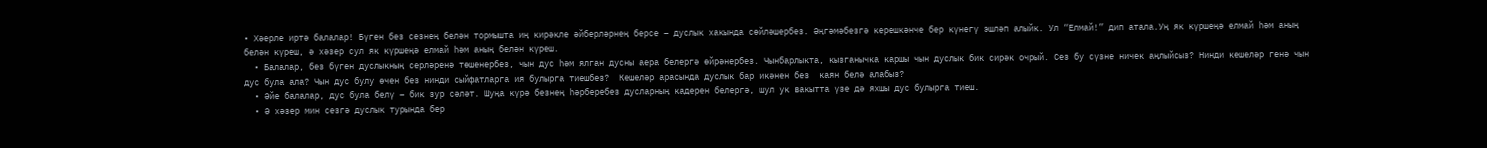• Хәерле иртә балалар! Бүген без сезнең белән тормышта иң кирәкле әйберләрнең берсе – дуслык хакында сөйләшербез. Әңгәмәбезгә керешкәнче бер күнегү эшләп алыйк. Ул “Елмай!” дип атала.Уң як күршеңә елмай һәм аның белән күреш, ә хәзер сул як күршеңә елмай һәм аның белән күреш.
  • Балалар, без бүген дуслыкның серләренә төшенербез, чын дус һәм ялган дусны аера белергә өйрәнербез. Чынбарлыкта, кызганычка каршы чын дуслык бик сирәк очрый. Сез бу сүзне ничек аңлыйсыз? Нинди кешеләр генә чын дус була ала? Чын дус булу өчен без нинди сыйфатларга ия булырга тиешбез?  Кешеләр арасында дуслык бар икәнен без  каян белә алабыз?
  • Әйе балалар, дус була белү – бик зур сәләт. Шуңа күрә безнең һәрберебез дусларның кадерен белергә, шул ук вакытта үзе дә яхшы дус булырга тиеш.
  • Ә хәзер мин сезгә дуслык турында бер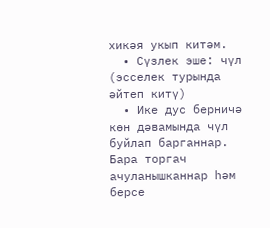хикәя укып китәм.
  • Сүзлек эше: чүл (эсселек турында әйтеп китү)
  • Ике дус берничә көн дәвамында чүл буйлап барганнар. Бара торгач ачуланышканнар һәм берсе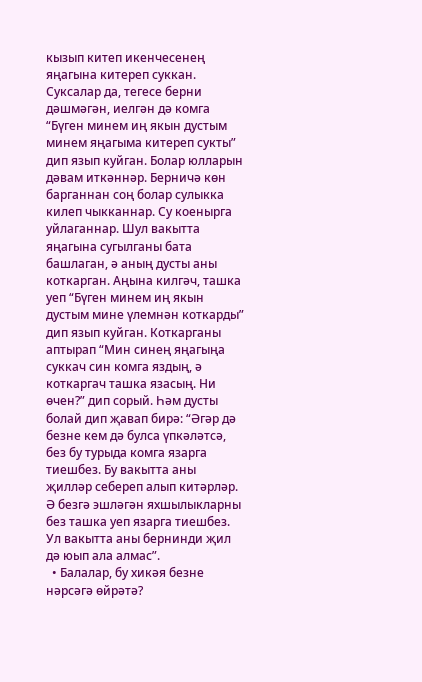кызып китеп икенчесенең яңагына китереп суккан. Суксалар да, тегесе берни дәшмәгән, иелгән дә комга “Бүген минем иң якын дустым минем яңагыма китереп сукты” дип язып куйган. Болар юлларын дәвам иткәннәр. Берничә көн барганнан соң болар сулыкка килеп чыкканнар. Су коенырга уйлаганнар. Шул вакытта яңагына сугылганы бата башлаган, ә аның дусты аны коткарган. Аңына килгәч, ташка уеп “Бүген минем иң якын дустым мине үлемнән коткарды” дип язып куйган. Коткарганы аптырап “Мин синең яңагыңа суккач син комга яздың, ә коткаргач ташка язасың. Ни өчен?” дип сорый. Һәм дусты болай дип җавап бирә: “Әгәр дә безне кем дә булса үпкәләтсә, без бу турыда комга язарга тиешбез. Бу вакытта аны җилләр себереп алып китәрләр. Ә безгә эшләгән яхшылыкларны без ташка уеп язарга тиешбез. Ул вакытта аны бернинди җил дә юып ала алмас”.
  • Балалар, бу хикәя безне нәрсәгә өйрәтә?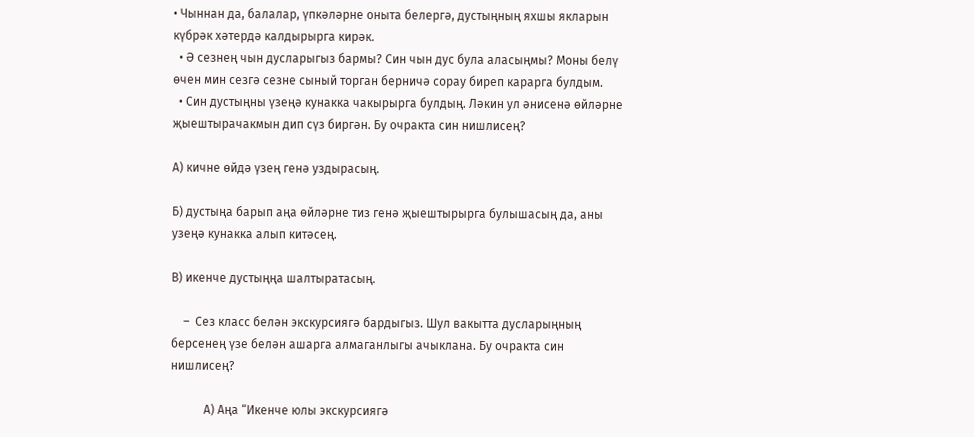• Чыннан да, балалар, үпкәләрне оныта белергә, дустыңның яхшы якларын күбрәк хәтердә калдырырга кирәк.
  • Ә сезнең чын дусларыгыз бармы? Син чын дус була аласыңмы? Моны белү өчен мин сезгә сезне сыный торган берничә сорау биреп карарга булдым.
  • Син дустыңны үзеңә кунакка чакырырга булдың. Ләкин ул әнисенә өйләрне җыештырачакмын дип сүз биргән. Бу очракта син нишлисең?

А) кичне өйдә үзең генә уздырасың.

Б) дустыңа барып аңа өйләрне тиз генә җыештырырга булышасың да, аны узеңә кунакка алып китәсең.

В) икенче дустыңңа шалтыратасың.

    –  Сез класс белән экскурсиягә бардыгыз. Шул вакытта дусларыңның берсенең үзе белән ашарга алмаганлыгы ачыклана. Бу очракта син нишлисең?

           А) Аңа “Икенче юлы экскурсиягә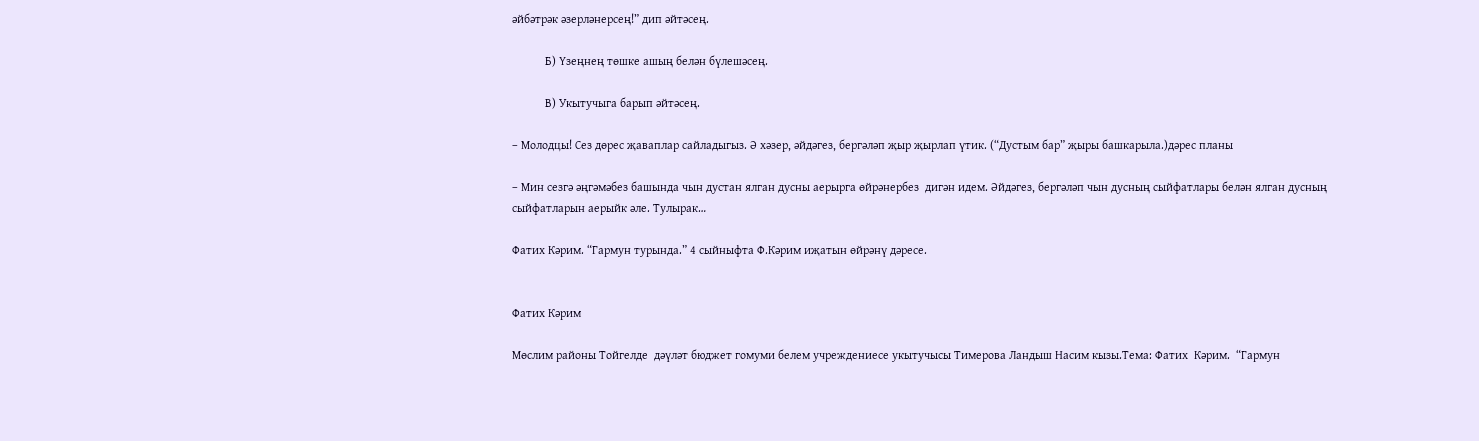әйбәтрәк әзерләнерсең!” дип әйтәсең.

           Б) Үзеңнең төшке ашың белән бүлешәсең.

           В) Укытучыга барып әйтәсең.

– Молодцы! Сез дөрес җаваплар сайладыгыз. Ә хәзер, әйдәгез, бергәләп җыр җырлап үтик. (“Дустым бар” җыры башкарыла.)дәрес планы

– Мин сезгә әңгәмәбез башында чын дустан ялган дусны аерырга өйрәнербез  дигән идем. Әйдәгез, бергәләп чын дусның сыйфатлары белән ялган дусның сыйфатларын аерыйк әле. Тулырак…

Фатих Кәрим. “Гармун турында.” 4 сыйныфта Ф.Кәрим иҗатын өйрәнү дәресе.


Фатих Кәрим

Мөслим районы Тойгелде  дәүләт бюджет гомуми белем учреждениесе укытучысы Тимерова Ландыш Насим кызы.Тема: Фатих  Кәрим.  “Гармун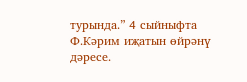турында.” 4 сыйныфта Ф.Кәрим иҗатын өйрәнү дәресе.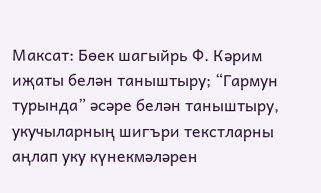Максат: Бөек шагыйрь Ф. Кәрим иҗаты белән таныштыру; “Гармун турында” әсәре белән таныштыру, укучыларның шигъри текстларны аңлап уку күнекмәләрен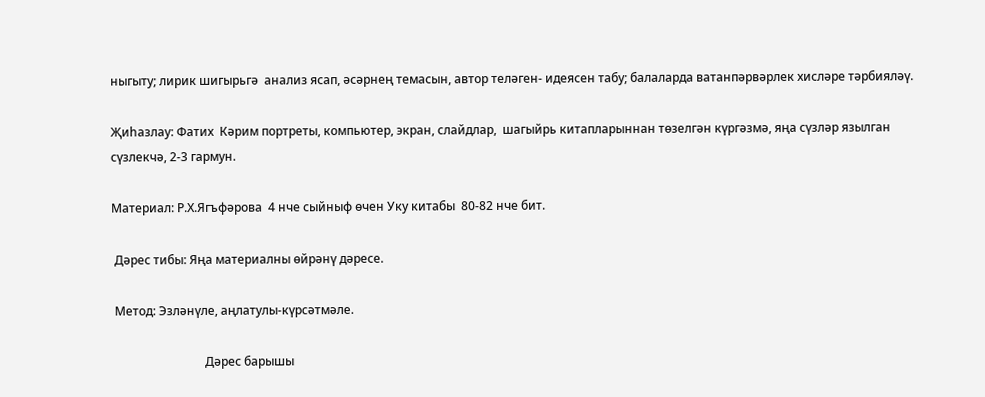ныгыту; лирик шигырьгә  анализ ясап, әсәрнең темасын, автор теләген- идеясен табу; балаларда ватанпәрвәрлек хисләре тәрбияләү.

Җиһазлау: Фатих  Кәрим портреты, компьютер, экран, слайдлар,  шагыйрь китапларыннан төзелгән күргәзмә, яңа сүзләр язылган сүзлекчә, 2-3 гармун.

Материал: Р.Х.Ягъфәрова  4 нче сыйныф өчен Уку китабы  80-82 нче бит.

 Дәрес тибы: Яңа материалны өйрәнү дәресе.

 Метод: Эзләнүле, аңлатулы-күрсәтмәле.

                               Дәрес барышы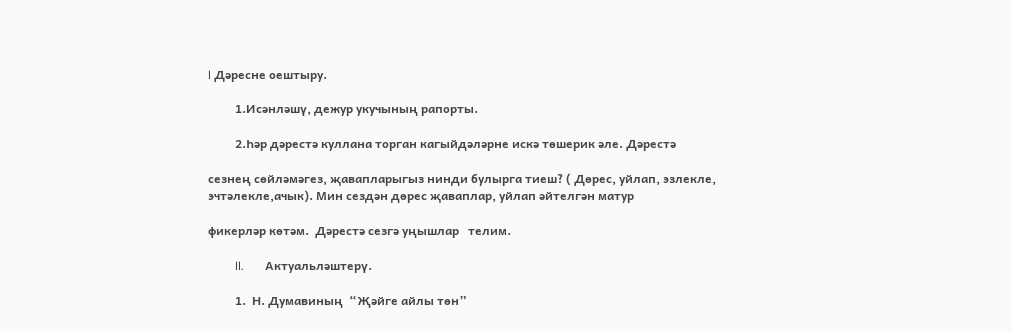I Дәресне оештыру.

         1.Исәнләшү, дежур укучының рапорты.

         2.Һәр дәрестә куллана торган кагыйдәләрне искә төшерик әле. Дәрестә

сезнең сөйләмәгез, җавапларыгыз нинди булырга тиеш? ( Дөрес, уйлап, эзлекле,    эчтәлекле,ачык). Мин сездән дөрес җаваплар, уйлап әйтелгән матур

фикерләр көтәм.  Дәрестә сезгә уңышлар   телим.

         II.       Актуальләштерү.

         1.  Н. Думавиның  “Җәйге айлы төн”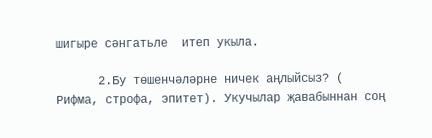шигыре сәнгатьле  итеп укыла.

      2.Бу төшенчәләрне ничек аңлыйсыз? ( Рифма, строфа, эпитет). Укучылар җавабыннан соң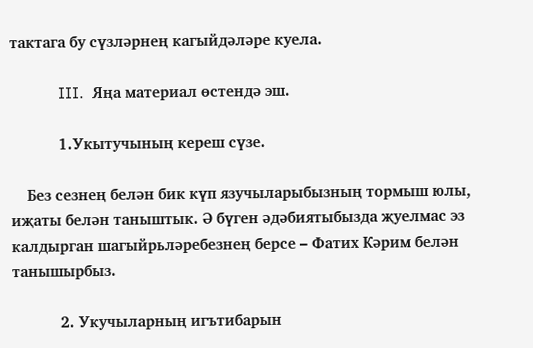тактага бу сүзләрнең кагыйдәләре куела.

            III.  Яңа материал өстендә эш.

            1.Укытучының кереш сүзе.

    Без сезнең белән бик күп язучыларыбызның тормыш юлы, иҗаты белән таныштык. Ә бүген әдәбиятыбызда җуелмас эз калдырган шагыйрьләребезнең берсе – Фатих Кәрим белән танышырбыз.

            2. Укучыларның игътибарын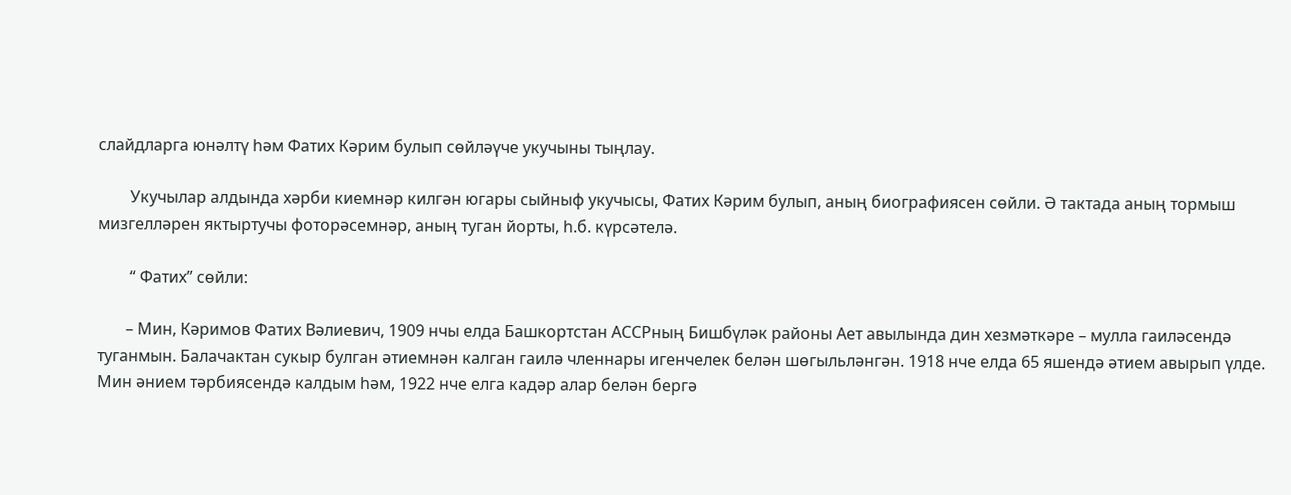слайдларга юнәлтү һәм Фатих Кәрим булып сөйләүче укучыны тыңлау.

        Укучылар алдында хәрби киемнәр килгән югары сыйныф укучысы, Фатих Кәрим булып, аның биографиясен сөйли. Ә тактада аның тормыш мизгелләрен яктыртучы фоторәсемнәр, аның туган йорты, һ.б. күрсәтелә.

        “ Фатих” сөйли:

       – Мин, Кәримов Фатих Вәлиевич, 1909 нчы елда Башкортстан АССРның Бишбүләк районы Ает авылында дин хезмәткәре – мулла гаиләсендә туганмын. Балачактан сукыр булган әтиемнән калган гаилә членнары игенчелек белән шөгыльләнгән. 1918 нче елда 65 яшендә әтием авырып үлде. Мин әнием тәрбиясендә калдым һәм, 1922 нче елга кадәр алар белән бергә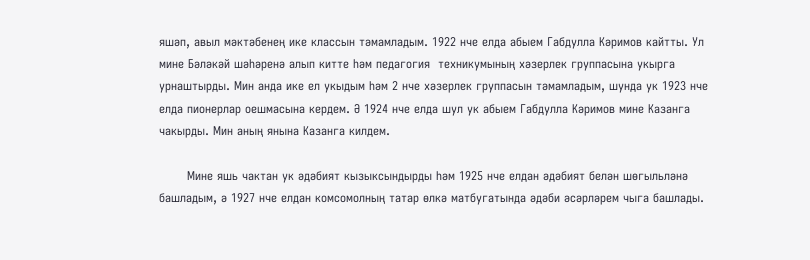яшәп, авыл мәктәбенең ике классын тәмамладым. 1922 нче елда абыем Габдулла Кәримов кайтты. Ул мине Бәләкәй шәһәренә алып китте һәм педагогия  техникумының хәзерлек группасына укырга урнаштырды. Мин анда ике ел укыдым һәм 2 нче хәзерлек группасын тәмамладым, шунда ук 1923 нче елда пионерлар оешмасына кердем. Ә 1924 нче елда шул ук абыем Габдулла Кәримов мине Казанга чакырды. Мин аның янына Казанга килдем.

       Мине яшь чактан ук әдәбият кызыксындырды һәм 1925 нче елдан әдәбият белән шөгыльләнә башладым, ә 1927 нче елдан комсомолның татар өлкә матбугатында әдәби әсәрләрем чыга башлады.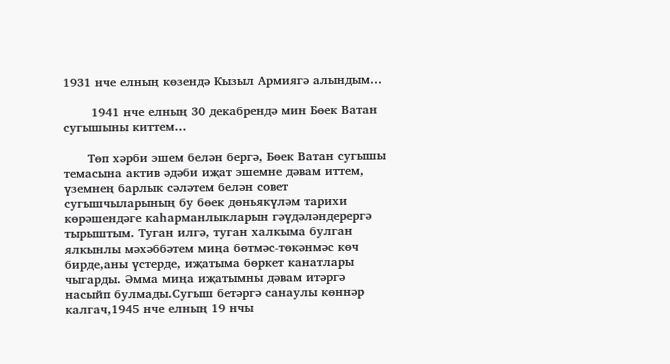1931 нче елның көзендә Кызыл Армиягә алындым…

       1941 нче елның 30 декабрендә мин Бөек Ватан сугышыны киттем…

      Төп хәрби эшем белән бергә, Бөек Ватан сугышы темасына актив әдәби иҗат эшемне дәвам иттем, үземнең барлык сәләтем белән совет сугышчыларының бу бөек дөньякүләм тарихи көрәшендәге каһарманлыкларын гәүдәләндерергә тырыштым. Туган илгә, туган халкыма булган ялкынлы мәхәббәтем миңа бөтмәс-төкәнмәс көч бирде,аны үстерде, иҗатыма бөркет канатлары чыгарды. Әмма миңа иҗатымны дәвам итәргә насыйп булмады.Сугыш бетәргә санаулы көннәр калгач,1945 нче елның 19 нчы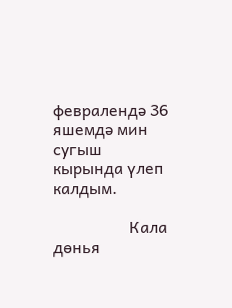февралендә 36 яшемдә мин сугыш кырында үлеп калдым.

                   Кала дөнья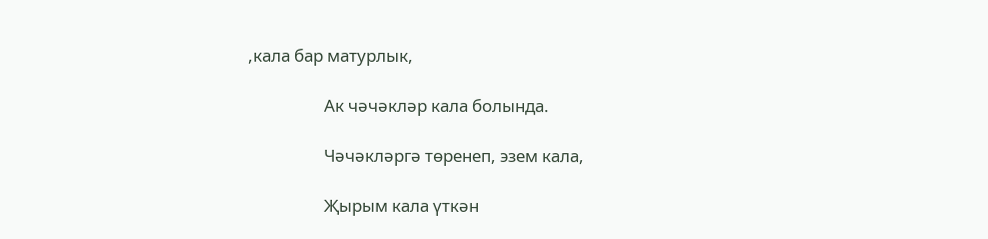,кала бар матурлык,

                   Ак чәчәкләр кала болында.

                   Чәчәкләргә төренеп, эзем кала,

                   Җырым кала үткән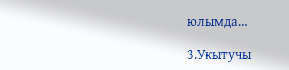юлымда…

3.Укытучы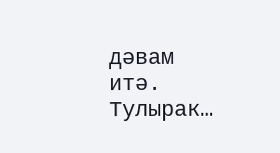дәвам итә. Тулырак…